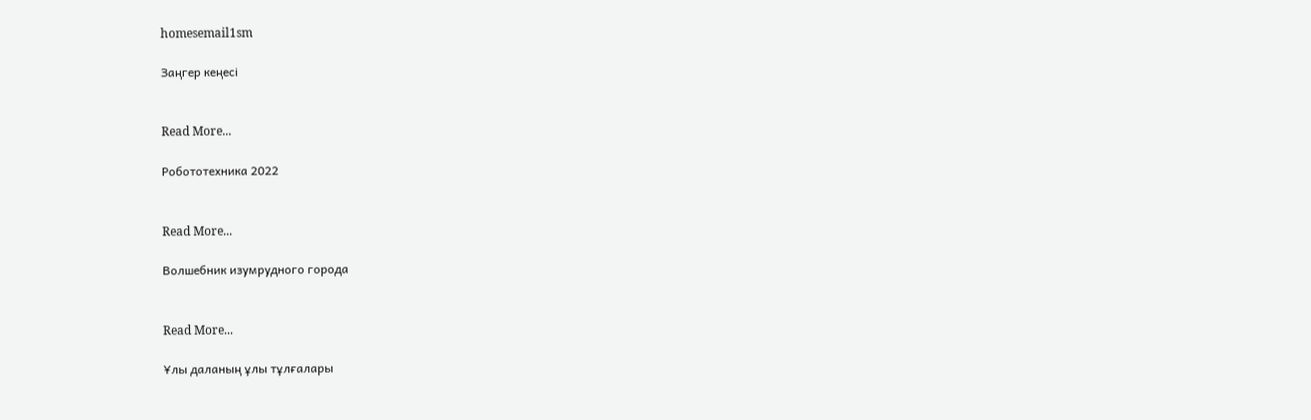homesemail1sm

Заңгер кеңесі


Read More...

Робототехника 2022


Read More...

Волшебник изумрудного города


Read More...

Ұлы даланың ұлы тұлғалары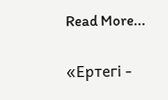Read More...

«Ертегі -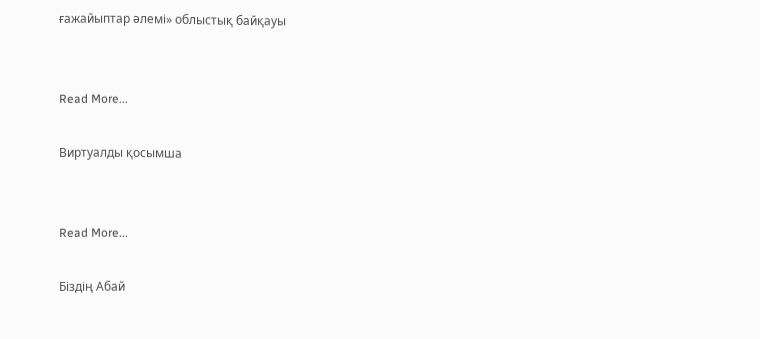ғажайыптар әлемі» облыстық байқауы


Read More...

Виртуалды қосымша


Read More...

Біздің Абай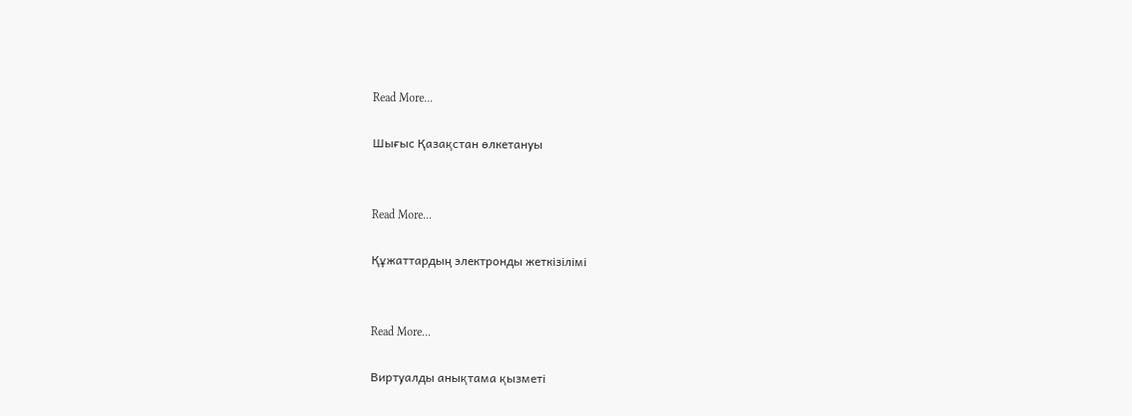Read More...

Шығыс Қазақстан өлкетануы


Read More...

Құжаттардың электронды жеткізілімі


Read More...

Виртуалды анықтама қызметі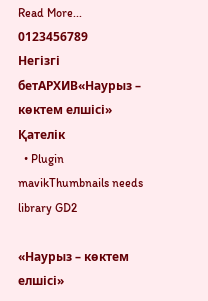Read More...
0123456789
Негізгі бетАРХИВ«Наурыз – көктем елшісі»
Қателік
  • Plugin mavikThumbnails needs library GD2

«Наурыз – көктем елшісі»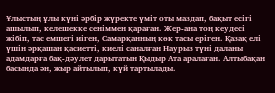Ұлыстың ұлы күні әрбір жүректе үміт оты маздап, бақыт есігі ашылып, келешекке сеніммен қараған. Жер-ана тоң кеудесі жібіп, тас емшегі иіген, Самарқанның көк тасы еріген. Қазақ елі үшін әрқашан қасиетті, киелі саналған Наурыз түні даланы адамдарға бақ-дәулет дарытатын Қыдыр Ата аралаған. Алтыбақан басында ән, жыр айтылып, күй тартылады.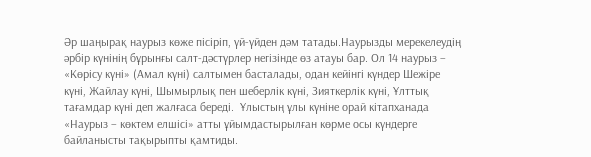Әр шаңырақ наурыз көже пісіріп, үй-үйден дәм татады.Наурызды мерекелеудің әрбір күнінің бұрынғы салт-дәстүрлер негізінде өз атауы бар. Ол 14 наурыз – «Көрісу күні» (Амал күні) салтымен басталады, одан кейінгі күндер Шежіре күні, Жайлау күні, Шымырлық пен шеберлік күні, Зияткерлік күні, Ұлттық тағамдар күні деп жалғаса береді.  Ұлыстың ұлы күніне орай кітапханада «Наурыз – көктем елшісі» атты ұйымдастырылған көрме осы күндерге байланысты тақырыпты қамтиды.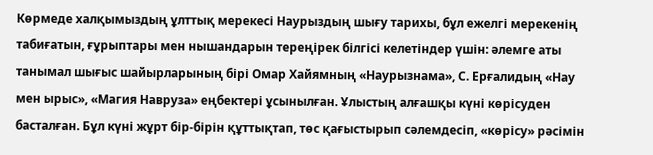Көрмеде халқымыздың ұлттық мерекесі Наурыздың шығу тарихы, бұл ежелгі мерекенің табиғатын, ғұрыптары мен нышандарын тереңірек білгісі келетіндер үшін: әлемге аты танымал шығыс шайырларының бірі Омар Хайямның «Наурызнама», С. Ерғалидың «Нау мен ырыс», «Магия Навруза» еңбектері ұсынылған. Ұлыстың алғашқы күні көрісуден басталған. Бұл күні жұрт бір-бірін құттықтап, төс қағыстырып сәлемдесіп, «көрісу» рәсімін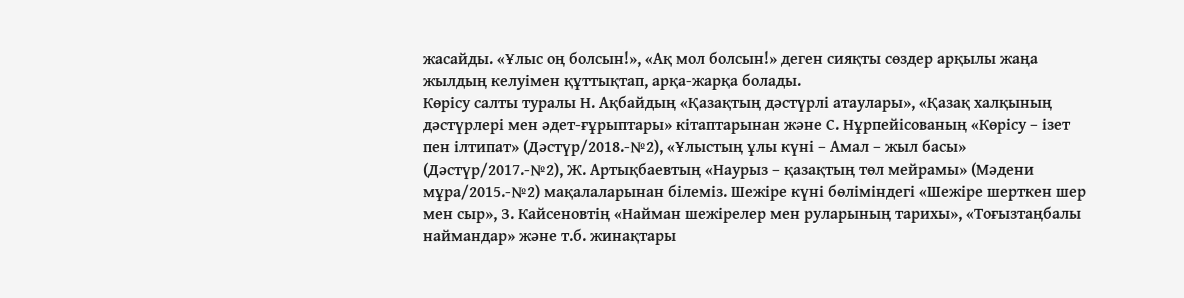жасайды. «Ұлыс оң болсын!», «Ақ мол болсын!» деген сияқты сөздер арқылы жаңа жылдың келуімен құттықтап, арқа-жарқа болады.
Көрісу салты туралы Н. Ақбайдың «Қазақтың дәстүрлі атаулары», «Қазақ халқының дәстүрлері мен әдет-ғұрыптары» кітаптарынан және С. Нұрпейісованың «Көрісу – ізет пен ілтипат» (Дәстүр/2018.-№2), «Ұлыстың ұлы күні – Амал – жыл басы» (Дәстүр/2017.-№2), Ж. Артықбаевтың «Наурыз – қазақтың төл мейрамы» (Мәдени мұра/2015.-№2) мақалаларынан білеміз. Шежіре күні бөліміндегі «Шежіре шерткен шер мен сыр», З. Кайсеновтің «Найман шежірелер мен руларының тарихы», «Тоғызтаңбалы наймандар» және т.б. жинақтары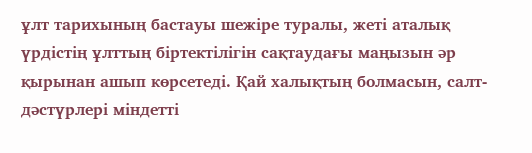ұлт тарихының бастауы шежіре туралы, жеті аталық үрдістің ұлттың біртектілігін сақтаудағы маңызын әр қырынан ашып көрсетеді. Қай халықтың болмасын, салт-дәстүрлері міндетті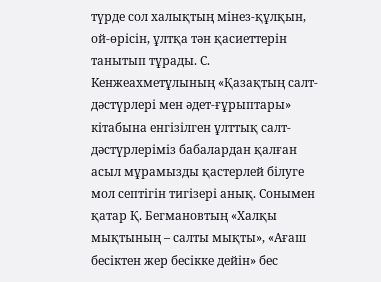түрде сол халықтың мінез-құлқын, ой-өрісін, ұлтқа тән қасиеттерін танытып тұрады. С. Кенжеахметұлының «Қазақтың салт-дәстүрлері мен әдет-ғұрыптары» кітабына енгізілген ұлттық салт-дәстүрлеріміз бабалардан қалған асыл мұрамызды қастерлей білуге мол септігін тигізері анық. Сонымен қатар Қ. Бегмановтың «Халқы мықтының – салты мықты», «Ағаш бесіктен жер бесікке дейін» бес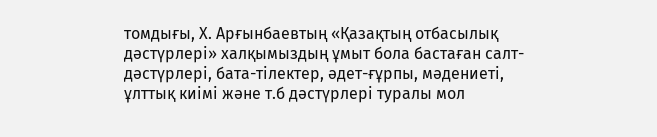томдығы, Х. Арғынбаевтың «Қазақтың отбасылық дәстүрлері» халқымыздың ұмыт бола бастаған салт-дәстүрлері, бата-тілектер, әдет-ғұрпы, мәдениеті, ұлттық киімі және т.б дәстүрлері туралы мол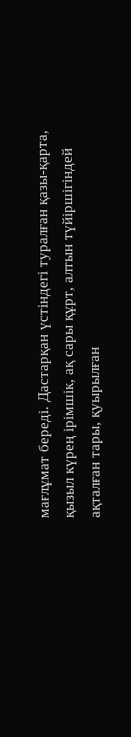мағлұмат береді. Дастарқан үстіндегі туралған қазы-қарта, қызыл күрең ірімшік, ақ сары құрт, алтын түйіршігіндей ақталған тары, қуырылған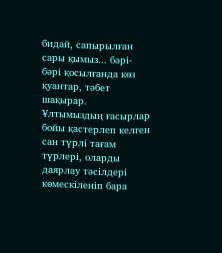бидай, сапырылған сары қымыз... бәрі-бәрі қосылғанда көз қуантар, тәбет шақырар. Ұлтымыздың ғасырлар бойы қастерлеп келген сан түрлі тағам түрлері, оларды даярлау тәсілдері көмескіленіп бара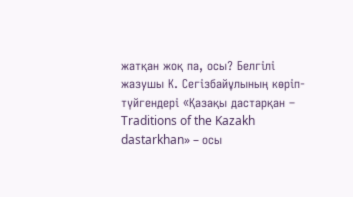жатқан жоқ па, осы? Белгілі жазушы К. Сегізбайұлының көріп-түйгендері «Қазақы дастарқан – Traditions of the Kazakh dastarkhan» – осы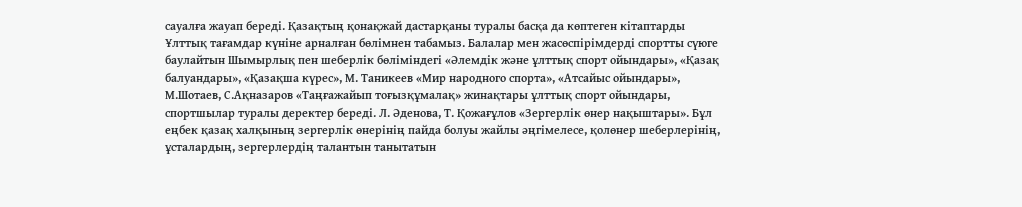сауалға жауап береді. Қазақтың қонақжай дастарқаны туралы басқа да көптеген кітаптарды Ұлттық тағамдар күніне арналған бөлімнен табамыз. Балалар мен жасөспірімдерді спортты сүюге баулайтын Шымырлық пен шеберлік бөліміндегі «Әлемдік және ұлттық спорт ойындары», «Қазақ балуандары», «Қазақша күрес», М. Таникеев «Мир народного спорта», «Атсайыс ойындары», М.Шотаев, С.Ақназаров «Таңғажайып тоғызқұмалақ» жинақтары ұлттық спорт ойындары, спортшылар туралы деректер береді. Л. Әденова, Т. Қожағұлов «Зергерлік өнер нақыштары». Бұл еңбек қазақ халқының зергерлік өнерінің пайда болуы жайлы әңгімелесе, қолөнер шеберлерінің, ұсталардың, зергерлердің талантын танытатын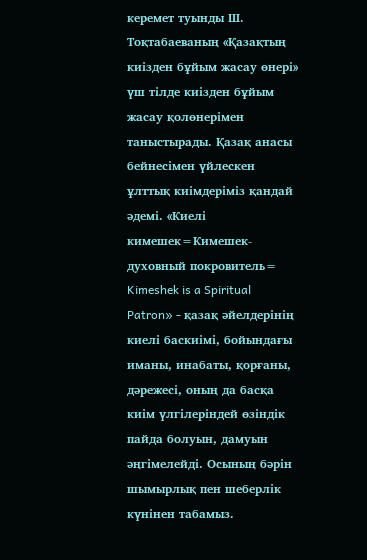керемет туынды Ш. Тоқтабаеваның «Қазақтың киізден бұйым жасау өнері» үш тілде киізден бұйым жасау қолөнерімен таныстырады. Қазақ анасы бейнесімен үйлескен ұлттық киімдеріміз қандай әдемі. «Киелі кимешек=Кимешек-духовный покровитель= Kimeshek is a Spiritual Patron» - қазақ әйелдерінің киелі баскиімі, бойындағы иманы, инабаты, қорғаны, дәрежесі, оның да басқа киім үлгілеріндей өзіндік пайда болуын, дамуын әңгімелейді. Осының бәрін шымырлық пен шеберлік күнінен табамыз.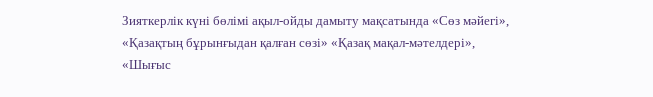Зияткерлік күні бөлімі ақыл-ойды дамыту мақсатында «Сөз мәйегі», «Қазақтың бұрынғыдан қалған сөзі» «Қазақ мақал-мәтелдері», «Шығыс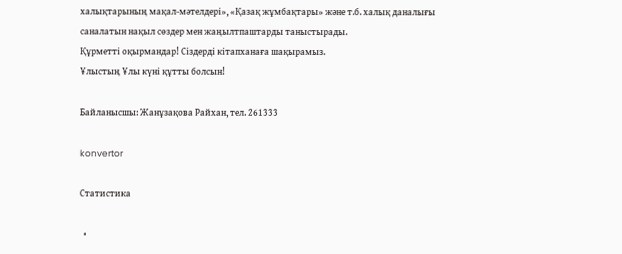халықтарының мақал-мәтелдері», «Қазақ жұмбақтары» және т.б. халық даналығы саналатын нақыл сөздер мен жаңылтпаштарды таныстырады.
Құрметті оқырмандар! Сіздерді кітапханаға шақырамыз.
Ұлыстың Ұлы күнi құтты болсын!

Байланысшы: Жанұзақова Райхан, тел. 261333

konvertor

Статистика

  •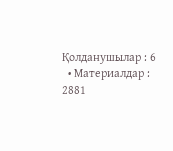Қолданушылар : 6
  • Материалдар : 2881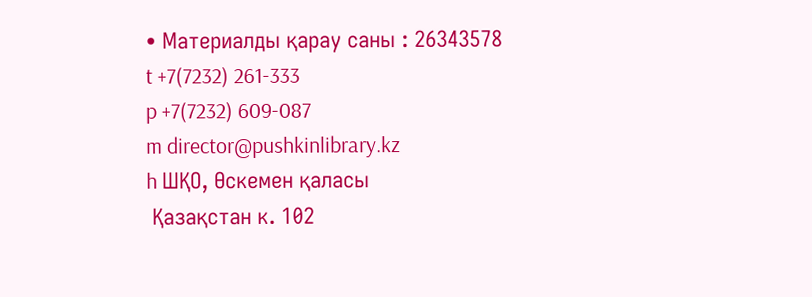• Материалды қарау саны : 26343578
t +7(7232) 261-333
p +7(7232) 609-087
m director@pushkinlibrary.kz
h ШҚО, Өскемен қаласы
 Қазақстан к. 102